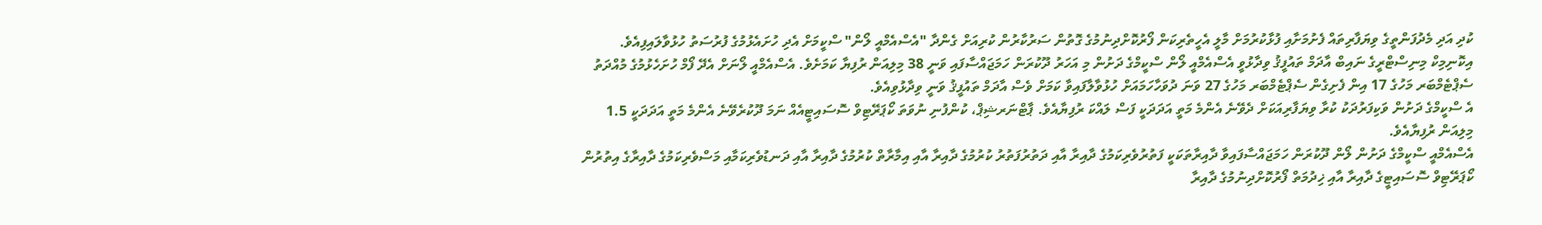ކުދި އަދި މެދުފަންތީގެ ވިޔަފާރިތައް ފެށުމަށާއި ފުޅާކުރުމަށް މާލީ އެހީތެރިކަން ފޯރުކޮށްދިނުމުގެ ގޮތުން ސަރުކާރުން ކުރިއަށް ގެންދާ "އެސްއެމްއީ ލޯން" ސްކީމަށް އެދި ހުށައެޅުމުގެ ފުރުސަތު ހުޅުވާލައިފިއެވެ.
އިކޮނިމިކް މިނިސްޓްރީގެ ނައިބް އާދަމް ތައުފީޤު ވިދާޅުވީ އެސްއެމްއީ ލޯން ސްކީމްގެ ދަށުން މި އަހަރު ދޫކުރަން ހަމަޖައްސާފައި ވަނީ 38 މިލިއަން ރުފިޔާ ކަމަށެވެ. އެސްއެމްއީ ލޯނަށް އެދޭ ފޯމް ހުށަހެޅުމުގެ މުއްދަތު ސެޕްޓެމްބަރ މަހުގެ 17 އިން ފެށިގެން ސެޕްޓެމްބަރ މަހުގެ 27 ވަނަ ދުވަހާހަމައަށް ހުޅުވާލާފައިވާ ކަމަށް ވެސް އާދަމް ތައުފީޤު ވަނީ ވިދާޅުވިއެވެ.
އެ ސްކީމްގެ ދަށުން ވަކިފަރުދަކު ކުރާ ވިޔަފާރިއަކަށް ދެވޭނެ އެންމެ މަތީ އަދަދަކީ ފަސް ލައްކަ ރުފިޔާއެވެ. ޕާޓްނަރޝިޕް، ކުންފުނި ނުވަތަ ކޯޕަރޭޓިވް ސޮސައިޓީއެއް ނަމަ ދޫކުރެވޭނެ އެންމެ މަތީ އަދަދަކީ 1.5 މިލިއަން ރުފިޔާއެވެ.
އެސްއެމްއީ ސްކީމްގެ ދަށުން ލޯން ދޫކުރަން ހަމަޖައްސާފައިވާ ދާއިރާތަކަކީ ފަތުރުވެރިކަމުގެ ދާއިރާ އާއި ދަތުރުފަތުރު ކުރުމުގެ ދާއިރާ އާއި އިމާރާތް ކުރުމުގެ ދާއިރާ އާއި ދަނޑުވެރިކަމާއި މަސްވެރިކަމުގެ ދާއިރާގެ އިތުރުން ކޯޕަރޭޓިވް ސޮސައިޓީގެ ދާއިރާ އާއި ޚިދުމަތް ފޯރުކޮށްދިނުމުގެ ދާއިރާ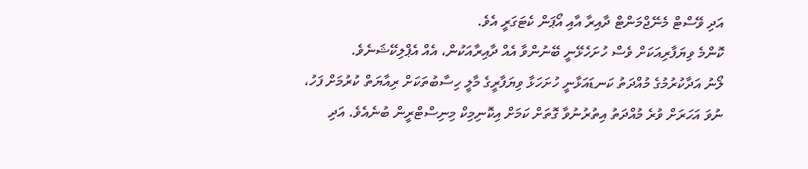އަދި ވޭސްޓް މެނޭޖްމަންޓް ދާއިރާ އާއި އޯޕަން ކެޓަގަރީ އެވެ.
ކޮންމެ ވިޔަފާރިއަކަށް ވެސް ހުށަހެޅޭނީ ބޭނުންވާ އެއް ދާއިރާއަކުން، އެއް އެޕްލިކޭޝަނެވެ.
ލޯނު އަދާކުރުމުގެ މުއްދަތު ކަނޑައަޅާނީ ހުށަހަޅާ ވިޔަފާރީގެ މާލީ ހިސާބުތަކަށް ރިއާޔަތް ކުރުމަށް ފަހު، ނުވަ އަހަރަށް ވުރެ މުއްދަތު އިތުރުނުވާ ގޮތަށް ކަމަށް އިކޮނިމިކް މިނިސްޓްރީން ބުނެއެވެ. އަދި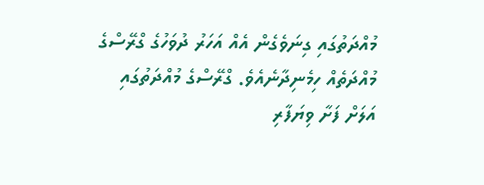މުއްދަތުގައި ގިނަވެގެން އެއް އަހަރު ދުވަހުގެ ގްރޭސްގެ މުއްދަތެއް ހިމެނިދާނެއެވެ. ގްރޭސްގެ މުއްދަތުގައި އަލަށް ފަށާ ވިޔަފާރި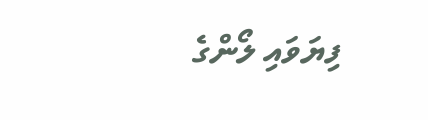ފިޔަވައި ލޯންގެ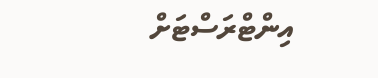އިންޓްރަސްޓަށް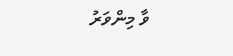ވާ މިންވަރު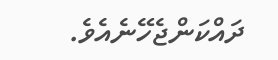ދައްކަންޖެހޭނެއެވެ.